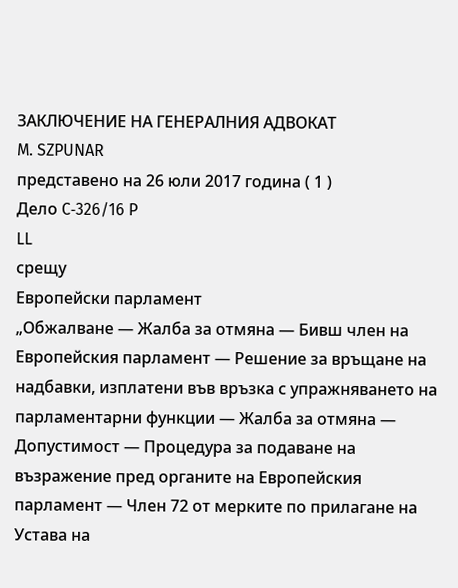ЗАКЛЮЧЕНИЕ НА ГЕНЕРАЛНИЯ АДВОКАТ
M. SZPUNAR
представено на 26 юли 2017 година ( 1 )
Дело C‑326/16 P
LL
срещу
Европейски парламент
„Обжалване — Жалба за отмяна — Бивш член на Европейския парламент — Решение за връщане на надбавки, изплатени във връзка с упражняването на парламентарни функции — Жалба за отмяна — Допустимост — Процедура за подаване на възражение пред органите на Европейския парламент — Член 72 от мерките по прилагане на Устава на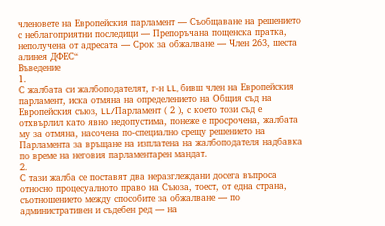членовете на Европейския парламент — Съобщаване на решението с неблагоприятни последици — Препоръчана пощенска пратка, неполучена от адресата — Срок за обжалване — Член 263, шеста алинея ДФЕС“
Въведение
1.
С жалбата си жалбоподателят, г‑н LL, бивш член на Европейския парламент, иска отмяна на определението на Общия съд на Европейския съюз, LL/Парламент ( 2 ), с което този съд е отхвърлил като явно недопустима, понеже е просрочена, жалбата му за отмяна, насочена по-специално срещу решението на Парламента за връщане на изплатена на жалбоподателя надбавка по време на неговия парламентарен мандат.
2.
С тази жалба се поставят два неразглеждани досега въпроса относно процесуалното право на Съюза, тоест, от една страна, съотношението между способите за обжалване — по административен и съдебен ред — на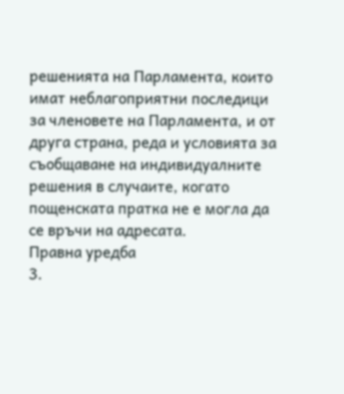решенията на Парламента, които имат неблагоприятни последици за членовете на Парламента, и от друга страна, реда и условията за съобщаване на индивидуалните решения в случаите, когато пощенската пратка не е могла да се връчи на адресата.
Правна уредба
3.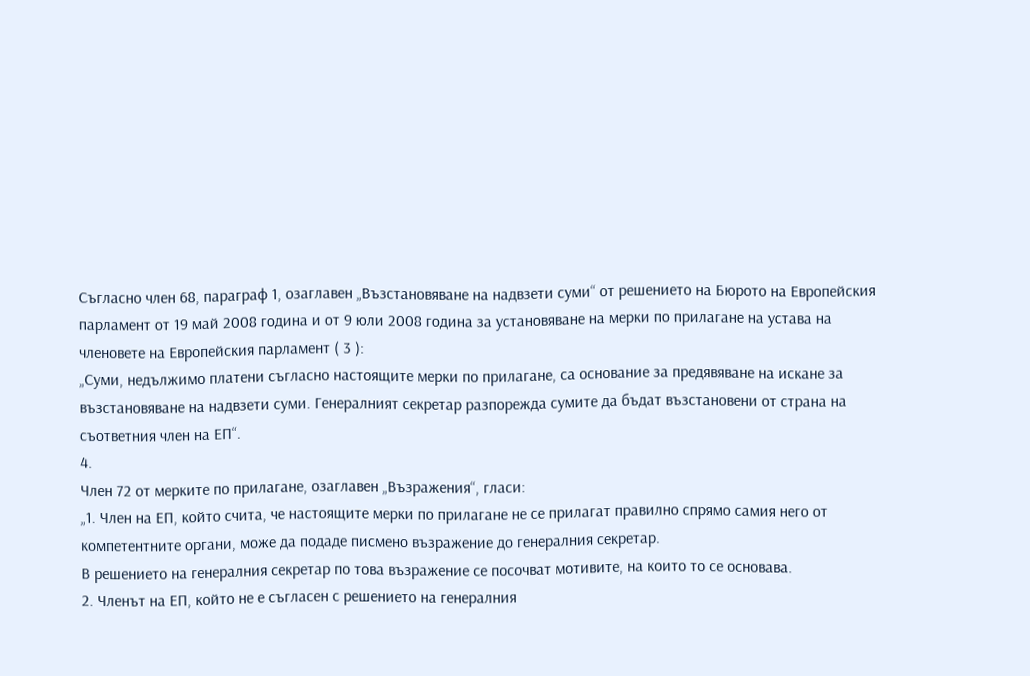Съгласно член 68, параграф 1, озаглавен „Възстановяване на надвзети суми“ от решението на Бюрото на Европейския парламент от 19 май 2008 година и от 9 юли 2008 година за установяване на мерки по прилагане на устава на членовете на Европейския парламент ( 3 ):
„Суми, недължимо платени съгласно настоящите мерки по прилагане, са основание за предявяване на искане за възстановяване на надвзети суми. Генералният секретар разпорежда сумите да бъдат възстановени от страна на съответния член на ЕП“.
4.
Член 72 от мерките по прилагане, озаглавен „Възражения“, гласи:
„1. Член на ЕП, който счита, че настоящите мерки по прилагане не се прилагат правилно спрямо самия него от компетентните органи, може да подаде писмено възражение до генералния секретар.
В решението на генералния секретар по това възражение се посочват мотивите, на които то се основава.
2. Членът на ЕП, който не е съгласен с решението на генералния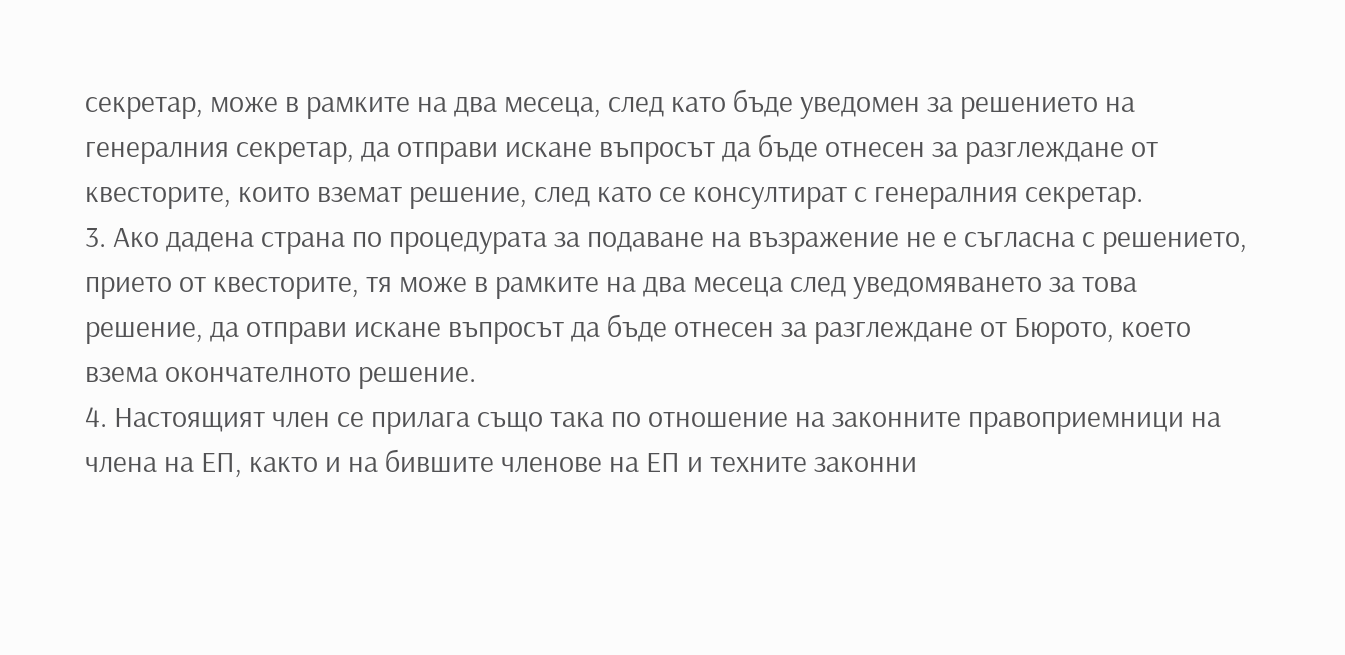секретар, може в рамките на два месеца, след като бъде уведомен за решението на генералния секретар, да отправи искане въпросът да бъде отнесен за разглеждане от квесторите, които вземат решение, след като се консултират с генералния секретар.
3. Ако дадена страна по процедурата за подаване на възражение не е съгласна с решението, прието от квесторите, тя може в рамките на два месеца след уведомяването за това решение, да отправи искане въпросът да бъде отнесен за разглеждане от Бюрото, което взема окончателното решение.
4. Настоящият член се прилага също така по отношение на законните правоприемници на члена на ЕП, както и на бившите членове на ЕП и техните законни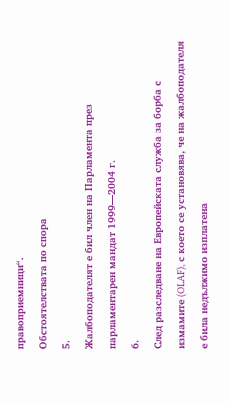правоприемници“.
Обстоятелствата по спора
5.
Жалбоподателят е бил член на Парламента през парламентарен мандат 1999—2004 г.
6.
След разследване на Европейската служба за борба с измамите (OLAF), с което се установява, че на жалбоподателя е била недължимо изплатена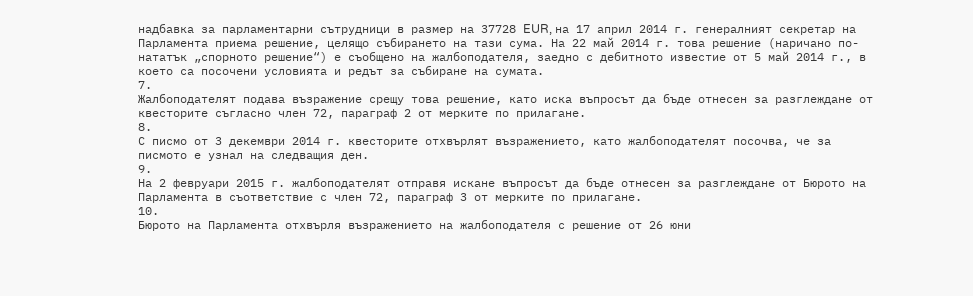надбавка за парламентарни сътрудници в размер на 37728 EUR, на 17 април 2014 г. генералният секретар на Парламента приема решение, целящо събирането на тази сума. На 22 май 2014 г. това решение (наричано по-нататък „спорното решение“) е съобщено на жалбоподателя, заедно с дебитното известие от 5 май 2014 г., в което са посочени условията и редът за събиране на сумата.
7.
Жалбоподателят подава възражение срещу това решение, като иска въпросът да бъде отнесен за разглеждане от квесторите съгласно член 72, параграф 2 от мерките по прилагане.
8.
С писмо от 3 декември 2014 г. квесторите отхвърлят възражението, като жалбоподателят посочва, че за писмото е узнал на следващия ден.
9.
На 2 февруари 2015 г. жалбоподателят отправя искане въпросът да бъде отнесен за разглеждане от Бюрото на Парламента в съответствие с член 72, параграф 3 от мерките по прилагане.
10.
Бюрото на Парламента отхвърля възражението на жалбоподателя с решение от 26 юни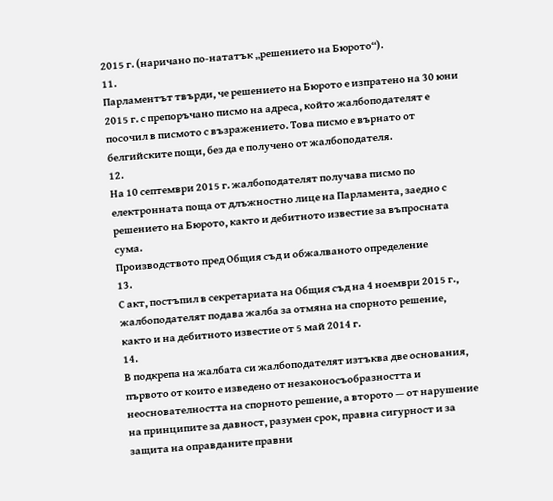2015 г. (наричано по-нататък „решението на Бюрото“).
11.
Парламентът твърди, че решението на Бюрото е изпратено на 30 юни 2015 г. с препоръчано писмо на адреса, който жалбоподателят е посочил в писмото с възражението. Това писмо е върнато от белгийските пощи, без да е получено от жалбоподателя.
12.
На 10 септември 2015 г. жалбоподателят получава писмо по електронната поща от длъжностно лице на Парламента, заедно с решението на Бюрото, както и дебитното известие за въпросната сума.
Производството пред Общия съд и обжалваното определение
13.
С акт, постъпил в секретариата на Общия съд на 4 ноември 2015 г., жалбоподателят подава жалба за отмяна на спорното решение, както и на дебитното известие от 5 май 2014 г.
14.
В подкрепа на жалбата си жалбоподателят изтъква две основания, първото от които е изведено от незаконосъобразността и неоснователността на спорното решение, а второто — от нарушение на принципите за давност, разумен срок, правна сигурност и за защита на оправданите правни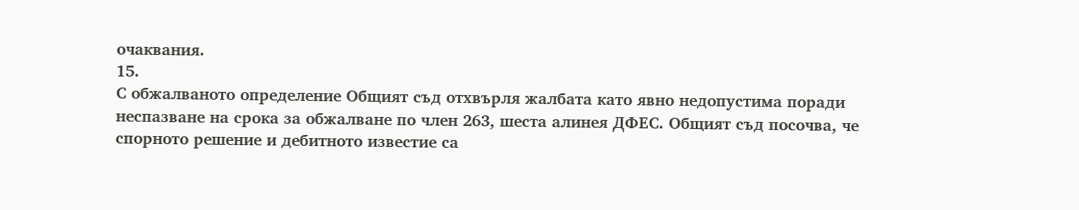очаквания.
15.
С обжалваното определение Общият съд отхвърля жалбата като явно недопустима поради неспазване на срока за обжалване по член 263, шеста алинея ДФЕС. Общият съд посочва, че спорното решение и дебитното известие са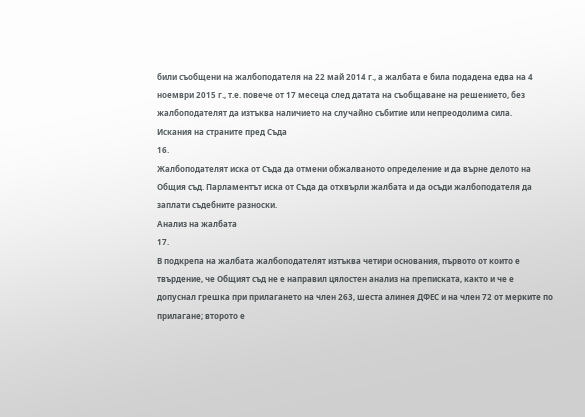били съобщени на жалбоподателя на 22 май 2014 г., а жалбата е била подадена едва на 4 ноември 2015 г., т.е. повече от 17 месеца след датата на съобщаване на решението, без жалбоподателят да изтъква наличието на случайно събитие или непреодолима сила.
Искания на страните пред Съда
16.
Жалбоподателят иска от Съда да отмени обжалваното определение и да върне делото на Общия съд. Парламентът иска от Съда да отхвърли жалбата и да осъди жалбоподателя да заплати съдебните разноски.
Анализ на жалбата
17.
В подкрепа на жалбата жалбоподателят изтъква четири основания, първото от които е твърдение, че Общият съд не е направил цялостен анализ на преписката, както и че е допуснал грешка при прилагането на член 263, шеста алинея ДФЕС и на член 72 от мерките по прилагане; второто е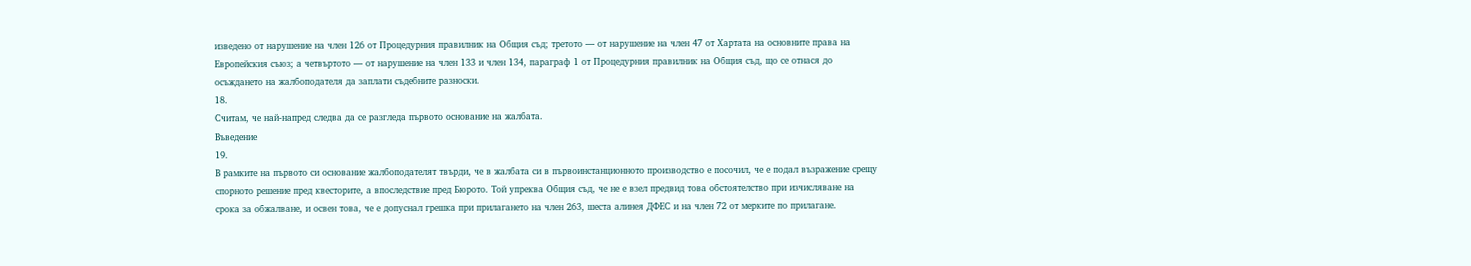изведено от нарушение на член 126 от Процедурния правилник на Общия съд; третото — от нарушение на член 47 от Хартата на основните права на Европейския съюз; а четвъртото — от нарушение на член 133 и член 134, параграф 1 от Процедурния правилник на Общия съд, що се отнася до осъждането на жалбоподателя да заплати съдебните разноски.
18.
Считам, че най-напред следва да се разгледа първото основание на жалбата.
Въведение
19.
В рамките на първото си основание жалбоподателят твърди, че в жалбата си в първоинстанционното производство е посочил, че е подал възражение срещу спорното решение пред квесторите, а впоследствие пред Бюрото. Той упреква Общия съд, че не е взел предвид това обстоятелство при изчисляване на срока за обжалване, и освен това, че е допуснал грешка при прилагането на член 263, шеста алинея ДФЕС и на член 72 от мерките по прилагане.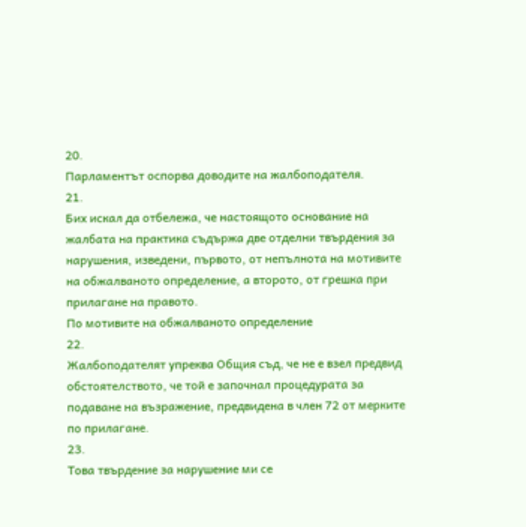20.
Парламентът оспорва доводите на жалбоподателя.
21.
Бих искал да отбележа, че настоящото основание на жалбата на практика съдържа две отделни твърдения за нарушения, изведени, първото, от непълнота на мотивите на обжалваното определение, а второто, от грешка при прилагане на правото.
По мотивите на обжалваното определение
22.
Жалбоподателят упреква Общия съд, че не е взел предвид обстоятелството, че той е започнал процедурата за подаване на възражение, предвидена в член 72 от мерките по прилагане.
23.
Това твърдение за нарушение ми се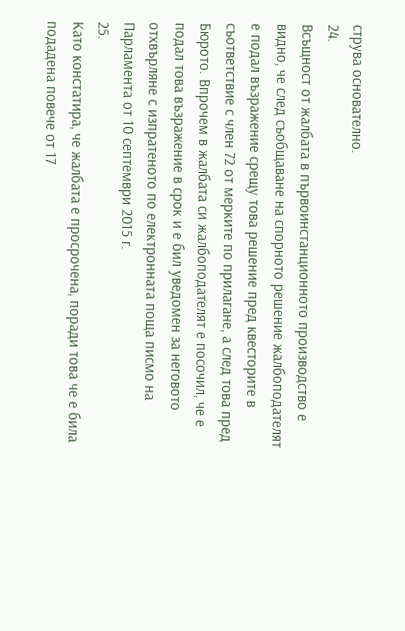струва основателно.
24.
Всъщност от жалбата в първоинстанционното производство е видно, че след съобщаване на спорното решение жалбоподателят е подал възражение срещу това решение пред квесторите в съответствие с член 72 от мерките по прилагане, а след това пред Бюрото. Впрочем в жалбата си жалбоподателят е посочил, че е подал това възражение в срок и е бил уведомен за неговото отхвърляне с изпратеното по електронната поща писмо на Парламента от 10 септември 2015 г.
25.
Като констатира, че жалбата е просрочена, поради това че е била подадена повече от 17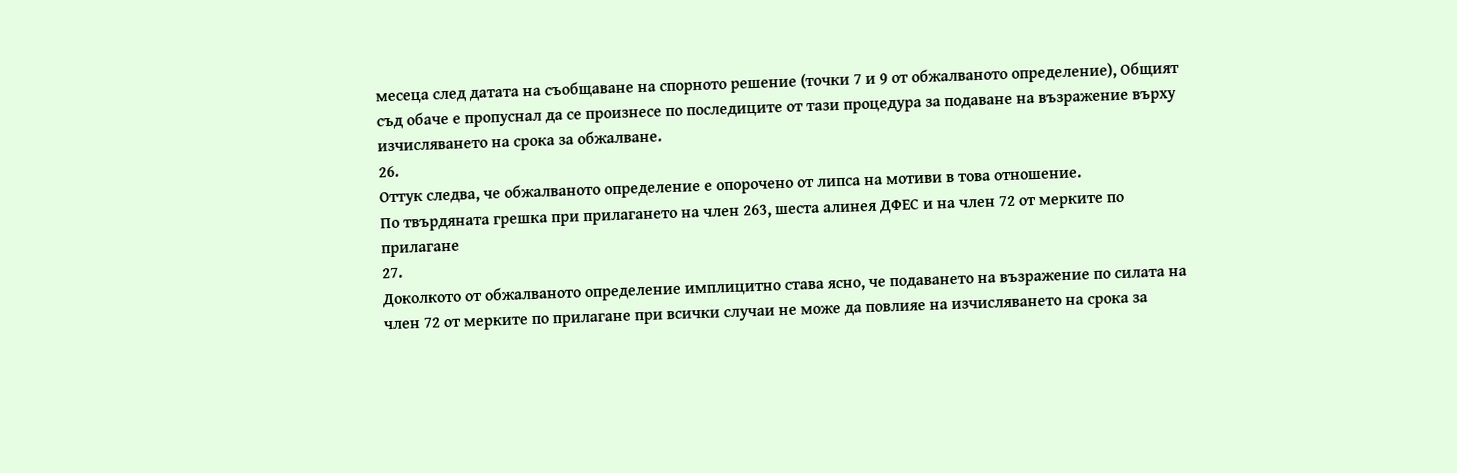месеца след датата на съобщаване на спорното решение (точки 7 и 9 от обжалваното определение), Общият съд обаче е пропуснал да се произнесе по последиците от тази процедура за подаване на възражение върху изчисляването на срока за обжалване.
26.
Оттук следва, че обжалваното определение е опорочено от липса на мотиви в това отношение.
По твърдяната грешка при прилагането на член 263, шеста алинея ДФЕС и на член 72 от мерките по прилагане
27.
Доколкото от обжалваното определение имплицитно става ясно, че подаването на възражение по силата на член 72 от мерките по прилагане при всички случаи не може да повлияе на изчисляването на срока за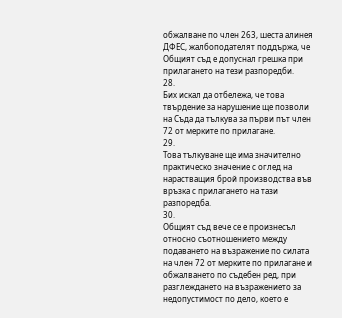обжалване по член 263, шеста алинея ДФЕС, жалбоподателят поддържа, че Общият съд е допуснал грешка при прилагането на тези разпоредби.
28.
Бих искал да отбележа, че това твърдение за нарушение ще позволи на Съда да тълкува за първи път член 72 от мерките по прилагане.
29.
Това тълкуване ще има значително практическо значение с оглед на нарастващия брой производства във връзка с прилагането на тази разпоредба.
30.
Общият съд вече се е произнесъл относно съотношението между подаването на възражение по силата на член 72 от мерките по прилагане и обжалването по съдебен ред, при разглеждането на възражението за недопустимост по дело, което е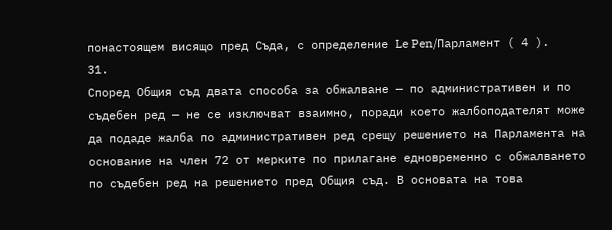понастоящем висящо пред Съда, с определение Le Pen/Парламент ( 4 ).
31.
Според Общия съд двата способа за обжалване — по административен и по съдебен ред — не се изключват взаимно, поради което жалбоподателят може да подаде жалба по административен ред срещу решението на Парламента на основание на член 72 от мерките по прилагане едновременно с обжалването по съдебен ред на решението пред Общия съд. В основата на това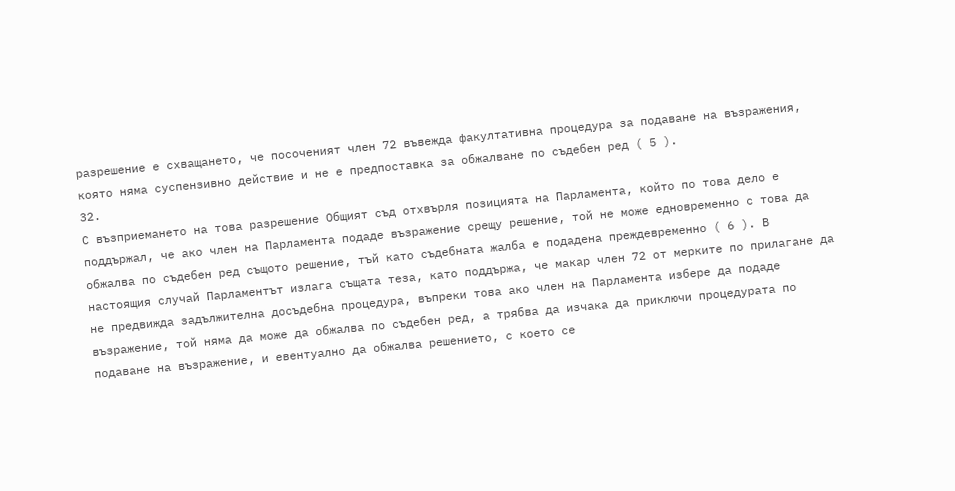разрешение е схващането, че посоченият член 72 въвежда факултативна процедура за подаване на възражения, която няма суспензивно действие и не е предпоставка за обжалване по съдебен ред ( 5 ).
32.
С възприемането на това разрешение Общият съд отхвърля позицията на Парламента, който по това дело е поддържал, че ако член на Парламента подаде възражение срещу решение, той не може едновременно с това да обжалва по съдебен ред същото решение, тъй като съдебната жалба е подадена преждевременно ( 6 ). В настоящия случай Парламентът излага същата теза, като поддържа, че макар член 72 от мерките по прилагане да не предвижда задължителна досъдебна процедура, въпреки това ако член на Парламента избере да подаде възражение, той няма да може да обжалва по съдебен ред, а трябва да изчака да приключи процедурата по подаване на възражение, и евентуално да обжалва решението, с което се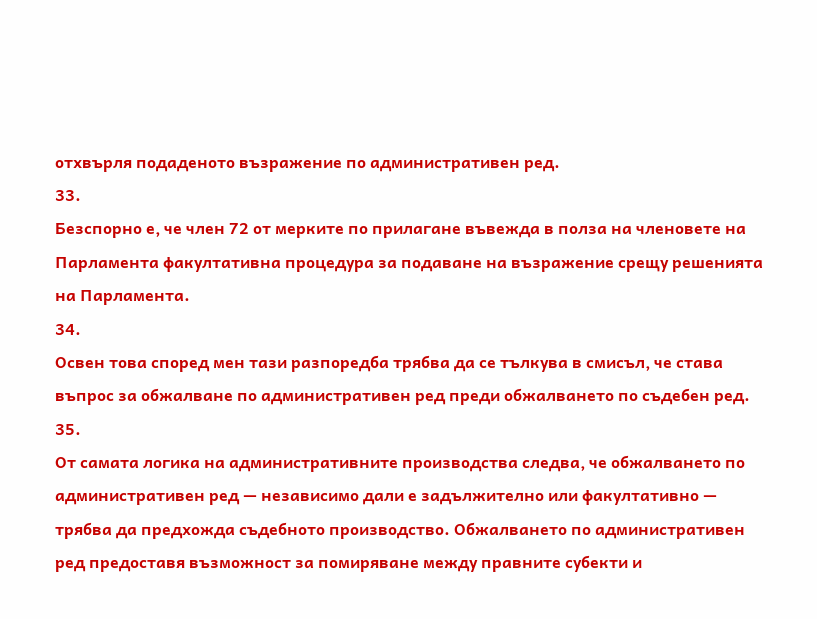отхвърля подаденото възражение по административен ред.
33.
Безспорно е, че член 72 от мерките по прилагане въвежда в полза на членовете на Парламента факултативна процедура за подаване на възражение срещу решенията на Парламента.
34.
Освен това според мен тази разпоредба трябва да се тълкува в смисъл, че става въпрос за обжалване по административен ред преди обжалването по съдебен ред.
35.
От самата логика на административните производства следва, че обжалването по административен ред — независимо дали е задължително или факултативно — трябва да предхожда съдебното производство. Обжалването по административен ред предоставя възможност за помиряване между правните субекти и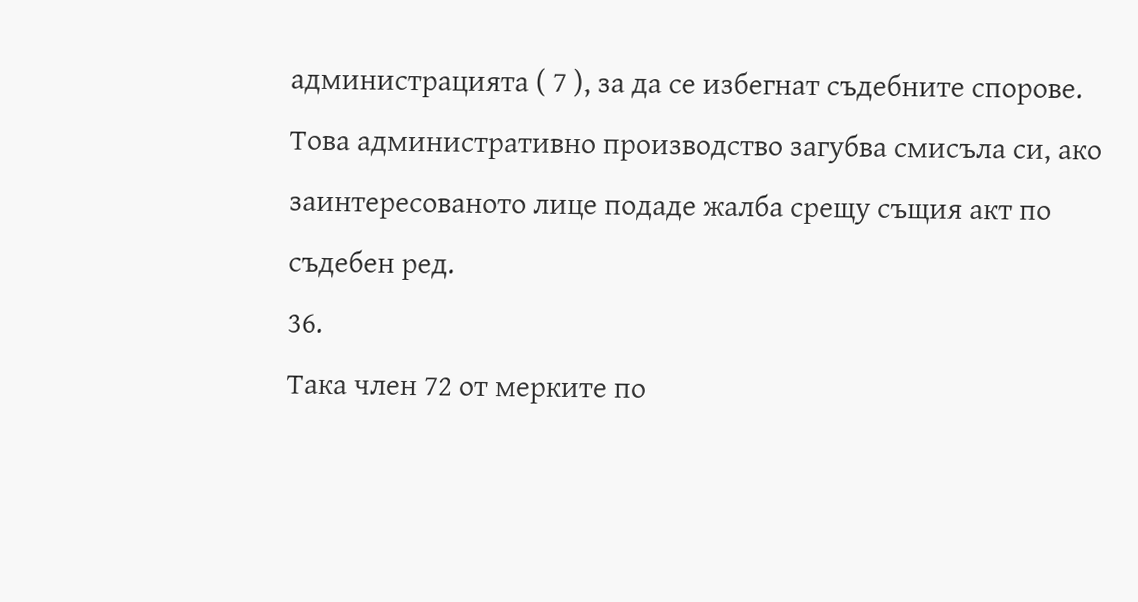администрацията ( 7 ), за да се избегнат съдебните спорове. Това административно производство загубва смисъла си, ако заинтересованото лице подаде жалба срещу същия акт по съдебен ред.
36.
Така член 72 от мерките по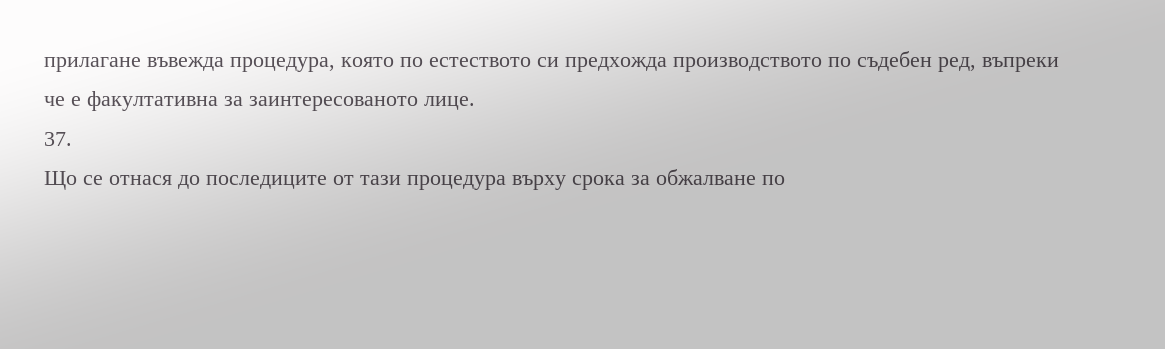прилагане въвежда процедура, която по естеството си предхожда производството по съдебен ред, въпреки че е факултативна за заинтересованото лице.
37.
Що се отнася до последиците от тази процедура върху срока за обжалване по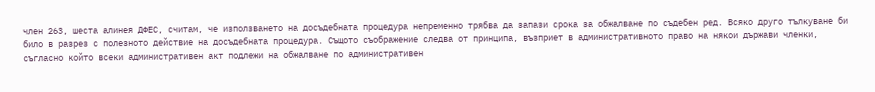член 263, шеста алинея ДФЕС, считам, че използването на досъдебната процедура непременно трябва да запази срока за обжалване по съдебен ред. Всяко друго тълкуване би било в разрез с полезното действие на досъдебната процедура. Същото съображение следва от принципа, възприет в административното право на някои държави членки, съгласно който всеки административен акт подлежи на обжалване по административен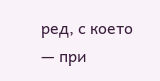ред, с което — при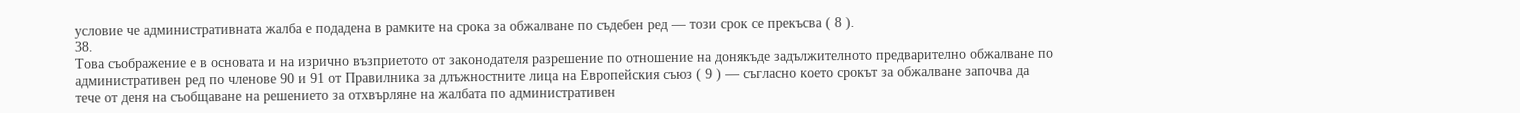условие че административната жалба е подадена в рамките на срока за обжалване по съдебен ред — този срок се прекъсва ( 8 ).
38.
Това съображение е в основата и на изрично възприетото от законодателя разрешение по отношение на донякъде задължителното предварително обжалване по административен ред по членове 90 и 91 от Правилника за длъжностните лица на Европейския съюз ( 9 ) — съгласно което срокът за обжалване започва да тече от деня на съобщаване на решението за отхвърляне на жалбата по административен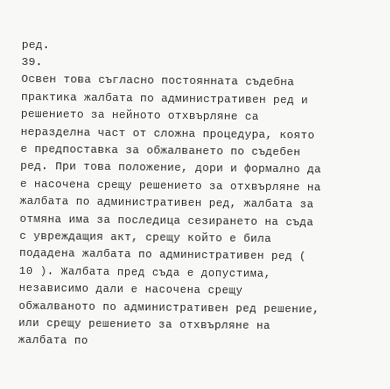ред.
39.
Освен това съгласно постоянната съдебна практика жалбата по административен ред и решението за нейното отхвърляне са неразделна част от сложна процедура, която е предпоставка за обжалването по съдебен ред. При това положение, дори и формално да е насочена срещу решението за отхвърляне на жалбата по административен ред, жалбата за отмяна има за последица сезирането на съда с увреждащия акт, срещу който е била подадена жалбата по административен ред ( 10 ). Жалбата пред съда е допустима, независимо дали е насочена срещу обжалваното по административен ред решение, или срещу решението за отхвърляне на жалбата по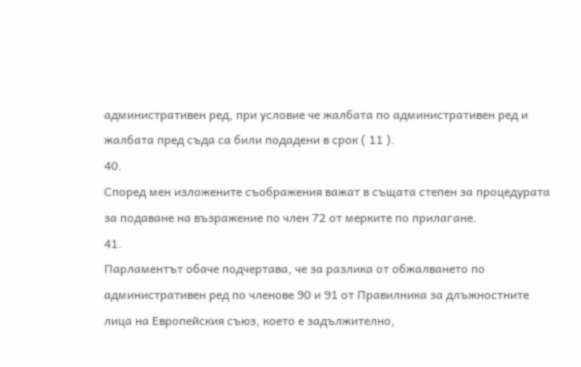административен ред, при условие че жалбата по административен ред и жалбата пред съда са били подадени в срок ( 11 ).
40.
Според мен изложените съображения важат в същата степен за процедурата за подаване на възражение по член 72 от мерките по прилагане.
41.
Парламентът обаче подчертава, че за разлика от обжалването по административен ред по членове 90 и 91 от Правилника за длъжностните лица на Европейския съюз, което е задължително,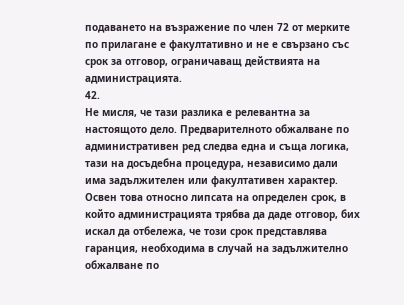подаването на възражение по член 72 от мерките по прилагане е факултативно и не е свързано със срок за отговор, ограничаващ действията на администрацията.
42.
Не мисля, че тази разлика е релевантна за настоящото дело. Предварителното обжалване по административен ред следва една и съща логика, тази на досъдебна процедура, независимо дали има задължителен или факултативен характер. Освен това относно липсата на определен срок, в който администрацията трябва да даде отговор, бих искал да отбележа, че този срок представлява гаранция, необходима в случай на задължително обжалване по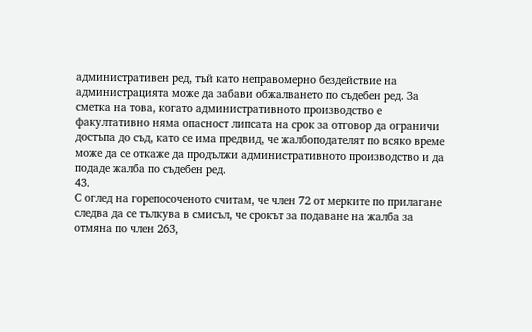административен ред, тъй като неправомерно бездействие на администрацията може да забави обжалването по съдебен ред. За сметка на това, когато административното производство е факултативно няма опасност липсата на срок за отговор да ограничи достъпа до съд, като се има предвид, че жалбоподателят по всяко време може да се откаже да продължи административното производство и да подаде жалба по съдебен ред.
43.
С оглед на горепосоченото считам, че член 72 от мерките по прилагане следва да се тълкува в смисъл, че срокът за подаване на жалба за отмяна по член 263,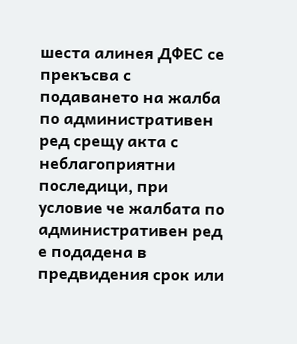шеста алинея ДФЕС се прекъсва с подаването на жалба по административен ред срещу акта с неблагоприятни последици, при условие че жалбата по административен ред е подадена в предвидения срок или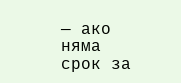— ако няма срок за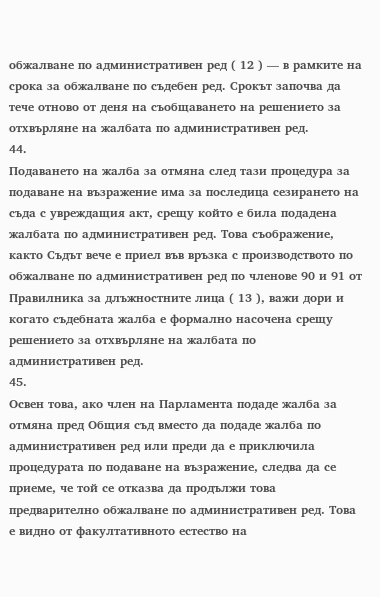обжалване по административен ред ( 12 ) — в рамките на срока за обжалване по съдебен ред. Срокът започва да тече отново от деня на съобщаването на решението за отхвърляне на жалбата по административен ред.
44.
Подаването на жалба за отмяна след тази процедура за подаване на възражение има за последица сезирането на съда с увреждащия акт, срещу който е била подадена жалбата по административен ред. Това съображение, както Съдът вече е приел във връзка с производството по обжалване по административен ред по членове 90 и 91 от Правилника за длъжностните лица ( 13 ), важи дори и когато съдебната жалба е формално насочена срещу решението за отхвърляне на жалбата по административен ред.
45.
Освен това, ако член на Парламента подаде жалба за отмяна пред Общия съд вместо да подаде жалба по административен ред или преди да е приключила процедурата по подаване на възражение, следва да се приеме, че той се отказва да продължи това предварително обжалване по административен ред. Това е видно от факултативното естество на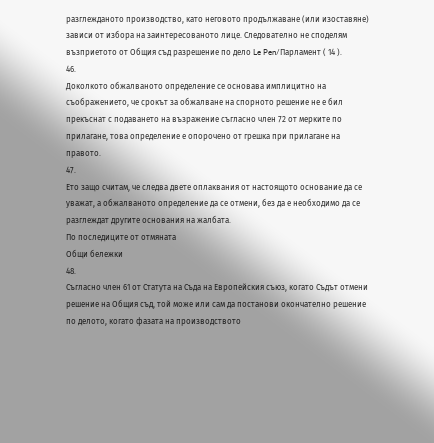разглежданото производство, като неговото продължаване (или изоставяне) зависи от избора на заинтересованото лице. Следователно не споделям възприетото от Общия съд разрешение по дело Le Pen/Парламент ( 14 ).
46.
Доколкото обжалваното определение се основава имплицитно на съображението, че срокът за обжалване на спорното решение не е бил прекъснат с подаването на възражение съгласно член 72 от мерките по прилагане, това определение е опорочено от грешка при прилагане на правото.
47.
Ето защо считам, че следва двете оплаквания от настоящото основание да се уважат, а обжалваното определение да се отмени, без да е необходимо да се разглеждат другите основания на жалбата.
По последиците от отмяната
Общи бележки
48.
Съгласно член 61 от Статута на Съда на Европейския съюз, когато Съдът отмени решение на Общия съд, той може или сам да постанови окончателно решение по делото, когато фазата на производството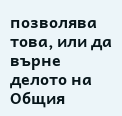позволява това, или да върне делото на Общия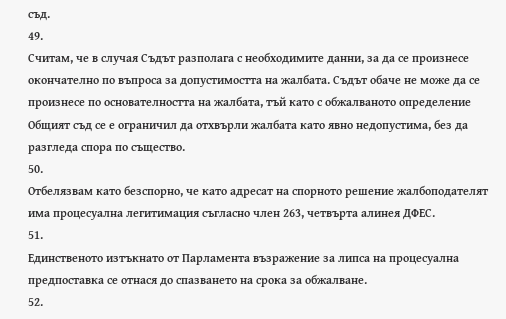съд.
49.
Считам, че в случая Съдът разполага с необходимите данни, за да се произнесе окончателно по въпроса за допустимостта на жалбата. Съдът обаче не може да се произнесе по основателността на жалбата, тъй като с обжалваното определение Общият съд се е ограничил да отхвърли жалбата като явно недопустима, без да разгледа спора по същество.
50.
Отбелязвам като безспорно, че като адресат на спорното решение жалбоподателят има процесуална легитимация съгласно член 263, четвърта алинея ДФЕС.
51.
Единственото изтъкнато от Парламента възражение за липса на процесуална предпоставка се отнася до спазването на срока за обжалване.
52.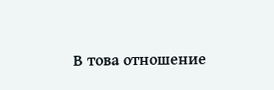В това отношение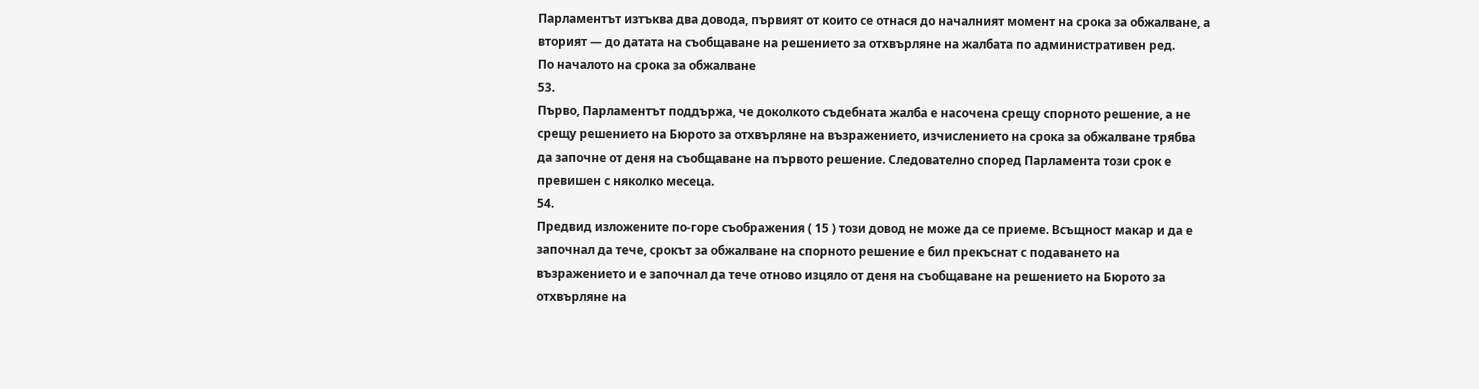Парламентът изтъква два довода, първият от които се отнася до началният момент на срока за обжалване, а вторият — до датата на съобщаване на решението за отхвърляне на жалбата по административен ред.
По началото на срока за обжалване
53.
Първо, Парламентът поддържа, че доколкото съдебната жалба е насочена срещу спорното решение, а не срещу решението на Бюрото за отхвърляне на възражението, изчислението на срока за обжалване трябва да започне от деня на съобщаване на първото решение. Следователно според Парламента този срок е превишен с няколко месеца.
54.
Предвид изложените по-горе съображения ( 15 ) този довод не може да се приеме. Всъщност макар и да е започнал да тече, срокът за обжалване на спорното решение е бил прекъснат с подаването на възражението и е започнал да тече отново изцяло от деня на съобщаване на решението на Бюрото за отхвърляне на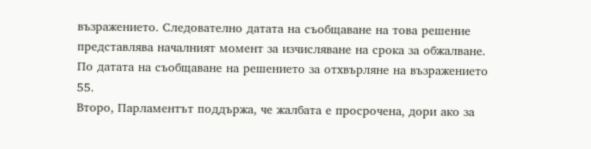възражението. Следователно датата на съобщаване на това решение представлява началният момент за изчисляване на срока за обжалване.
По датата на съобщаване на решението за отхвърляне на възражението
55.
Второ, Парламентът поддържа, че жалбата е просрочена, дори ако за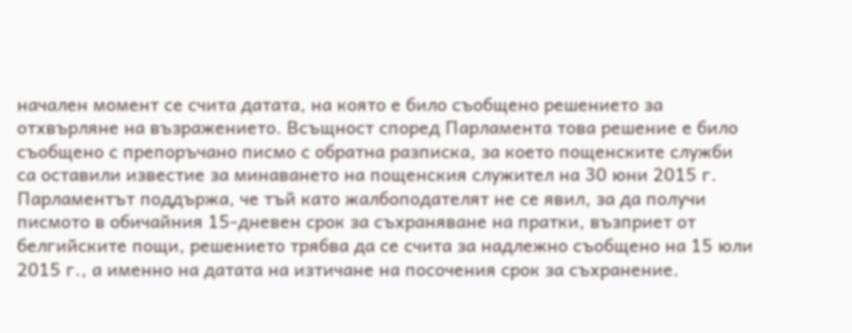начален момент се счита датата, на която е било съобщено решението за отхвърляне на възражението. Всъщност според Парламента това решение е било съобщено с препоръчано писмо с обратна разписка, за което пощенските служби са оставили известие за минаването на пощенския служител на 30 юни 2015 г. Парламентът поддържа, че тъй като жалбоподателят не се явил, за да получи писмото в обичайния 15-дневен срок за съхраняване на пратки, възприет от белгийските пощи, решението трябва да се счита за надлежно съобщено на 15 юли 2015 г., а именно на датата на изтичане на посочения срок за съхранение.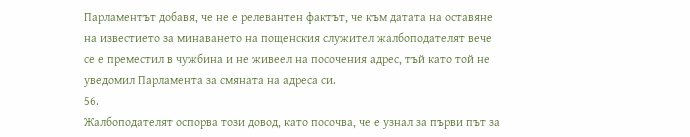Парламентът добавя, че не е релевантен фактът, че към датата на оставяне на известието за минаването на пощенския служител жалбоподателят вече се е преместил в чужбина и не живеел на посочения адрес, тъй като той не уведомил Парламента за смяната на адреса си.
56.
Жалбоподателят оспорва този довод, като посочва, че е узнал за първи път за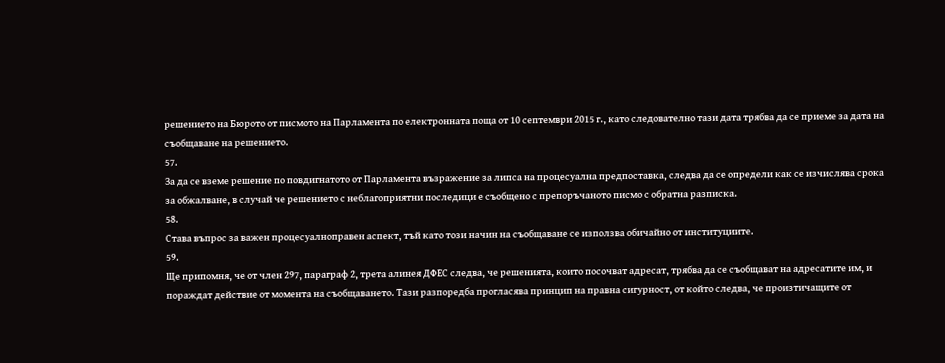решението на Бюрото от писмото на Парламента по електронната поща от 10 септември 2015 г., като следователно тази дата трябва да се приеме за дата на съобщаване на решението.
57.
За да се вземе решение по повдигнатото от Парламента възражение за липса на процесуална предпоставка, следва да се определи как се изчислява срока за обжалване, в случай че решението с неблагоприятни последици е съобщено с препоръчаното писмо с обратна разписка.
58.
Става въпрос за важен процесуалноправен аспект, тъй като този начин на съобщаване се използва обичайно от институциите.
59.
Ще припомня, че от член 297, параграф 2, трета алинея ДФЕС следва, че решенията, които посочват адресат, трябва да се съобщават на адресатите им, и пораждат действие от момента на съобщаването. Тази разпоредба прогласява принцип на правна сигурност, от който следва, че произтичащите от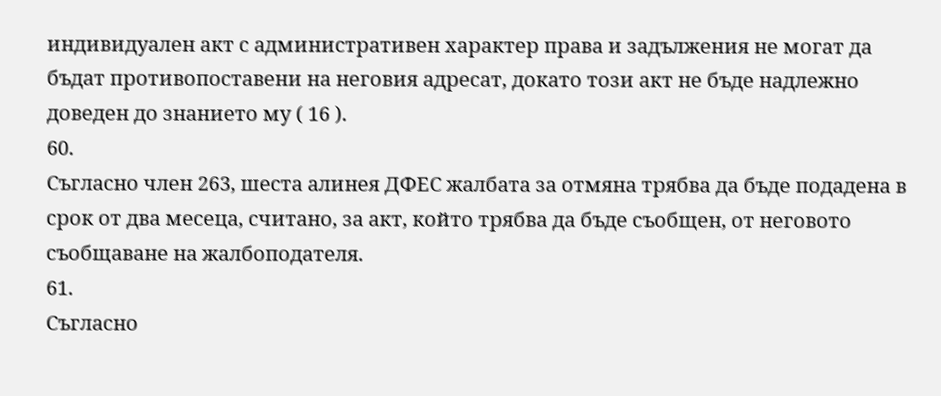индивидуален акт с административен характер права и задължения не могат да бъдат противопоставени на неговия адресат, докато този акт не бъде надлежно доведен до знанието му ( 16 ).
60.
Съгласно член 263, шеста алинея ДФЕС жалбата за отмяна трябва да бъде подадена в срок от два месеца, считано, за акт, който трябва да бъде съобщен, от неговото съобщаване на жалбоподателя.
61.
Съгласно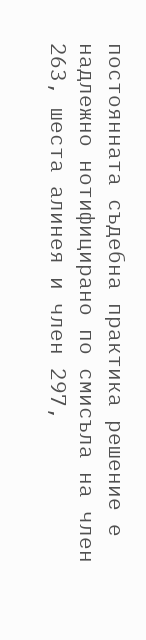постоянната съдебна практика решение е надлежно нотифицирано по смисъла на член 263, шеста алинея и член 297,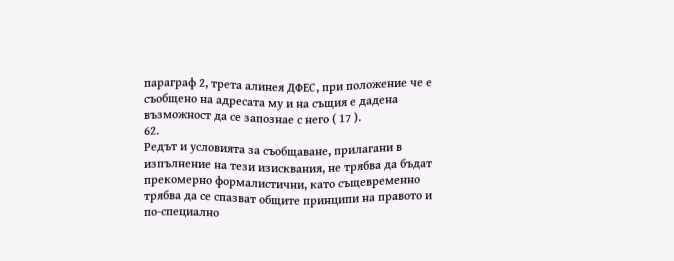параграф 2, трета алинея ДФЕС, при положение че е съобщено на адресата му и на същия е дадена възможност да се запознае с него ( 17 ).
62.
Редът и условията за съобщаване, прилагани в изпълнение на тези изисквания, не трябва да бъдат прекомерно формалистични, като същевременно трябва да се спазват общите принципи на правото и по-специално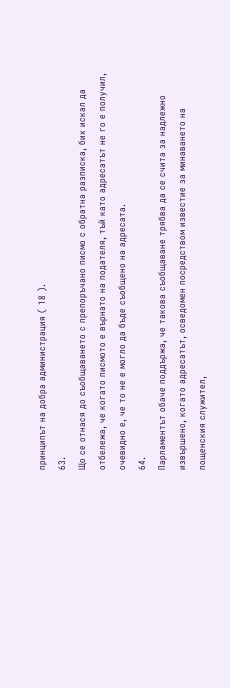принципът на добра администрация ( 18 ).
63.
Що се отнася до съобщаването с препоръчано писмо с обратна разписка, бих искал да отбележа, че когато писмото е върнато на подателя, тъй като адресатът не го е получил, очевидно е, че то не е могло да бъде съобщено на адресата.
64.
Парламентът обаче поддържа, че такова съобщаване трябва да се счита за надлежно извършено, когато адресатът, осведомен посредством известие за минаването на пощенския служител,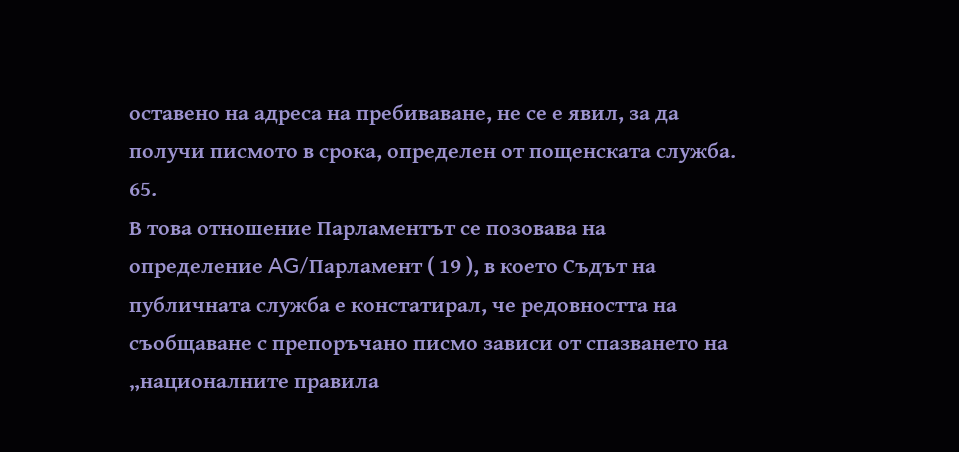оставено на адреса на пребиваване, не се е явил, за да получи писмото в срока, определен от пощенската служба.
65.
В това отношение Парламентът се позовава на определение AG/Парламент ( 19 ), в което Съдът на публичната служба е констатирал, че редовността на съобщаване с препоръчано писмо зависи от спазването на „националните правила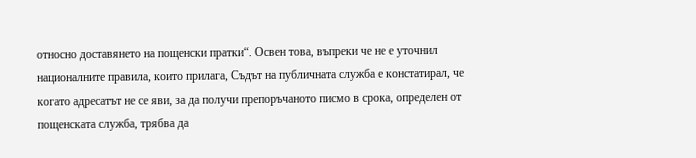относно доставянето на пощенски пратки“. Освен това, въпреки че не е уточнил националните правила, които прилага, Съдът на публичната служба е констатирал, че когато адресатът не се яви, за да получи препоръчаното писмо в срока, определен от пощенската служба, трябва да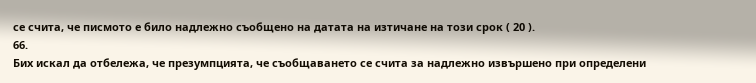се счита, че писмото е било надлежно съобщено на датата на изтичане на този срок ( 20 ).
66.
Бих искал да отбележа, че презумпцията, че съобщаването се счита за надлежно извършено при определени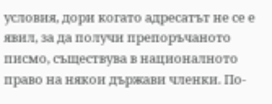условия, дори когато адресатът не се е явил, за да получи препоръчаното писмо, съществува в националното право на някои държави членки. По-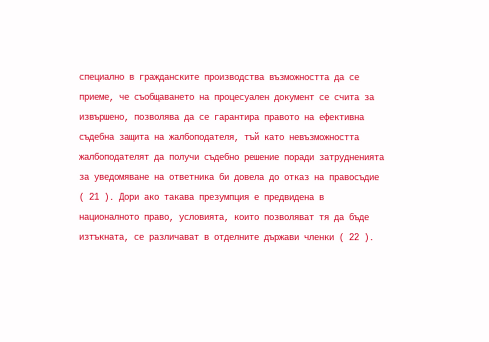специално в гражданските производства възможността да се приеме, че съобщаването на процесуален документ се счита за извършено, позволява да се гарантира правото на ефективна съдебна защита на жалбоподателя, тъй като невъзможността жалбоподателят да получи съдебно решение поради затрудненията за уведомяване на ответника би довела до отказ на правосъдие ( 21 ). Дори ако такава презумпция е предвидена в националното право, условията, които позволяват тя да бъде изтъкната, се различават в отделните държави членки ( 22 ).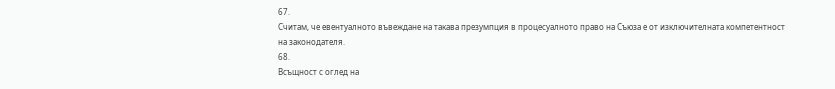67.
Считам, че евентуалното въвеждане на такава презумпция в процесуалното право на Съюза е от изключителната компетентност на законодателя.
68.
Всъщност с оглед на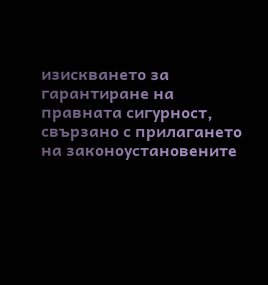изискването за гарантиране на правната сигурност, свързано с прилагането на законоустановените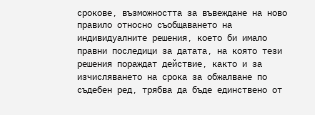срокове, възможността за въвеждане на ново правило относно съобщаването на индивидуалните решения, което би имало правни последици за датата, на която тези решения пораждат действие, както и за изчисляването на срока за обжалване по съдебен ред, трябва да бъде единствено от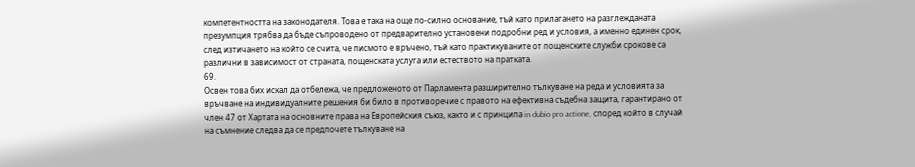компетентността на законодателя. Това е така на още по-силно основание, тъй като прилагането на разглежданата презумпция трябва да бъде съпроводено от предварително установени подробни ред и условия, а именно единен срок, след изтичането на който се счита, че писмото е връчено, тъй като практикуваните от пощенските служби срокове са различни в зависимост от страната, пощенската услуга или естеството на пратката.
69.
Освен това бих искал да отбележа, че предложеното от Парламента разширително тълкуване на реда и условията за връчване на индивидуалните решения би било в противоречие с правото на ефективна съдебна защита, гарантирано от член 47 от Хартата на основните права на Европейския съюз, както и с принципа in dubio pro actione, според който в случай на съмнение следва да се предпочете тълкуване на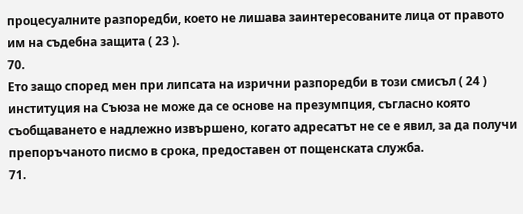процесуалните разпоредби, което не лишава заинтересованите лица от правото им на съдебна защита ( 23 ).
70.
Ето защо според мен при липсата на изрични разпоредби в този смисъл ( 24 ) институция на Съюза не може да се основе на презумпция, съгласно която съобщаването е надлежно извършено, когато адресатът не се е явил, за да получи препоръчаното писмо в срока, предоставен от пощенската служба.
71.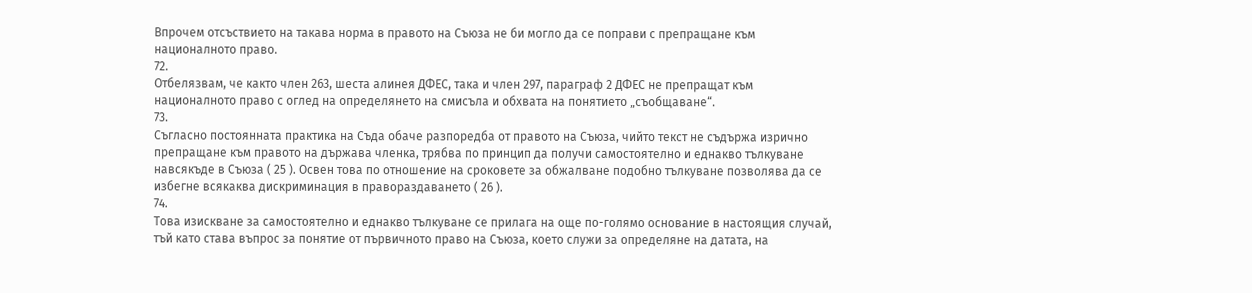Впрочем отсъствието на такава норма в правото на Съюза не би могло да се поправи с препращане към националното право.
72.
Отбелязвам, че както член 263, шеста алинея ДФЕС, така и член 297, параграф 2 ДФЕС не препращат към националното право с оглед на определянето на смисъла и обхвата на понятието „съобщаване“.
73.
Съгласно постоянната практика на Съда обаче разпоредба от правото на Съюза, чийто текст не съдържа изрично препращане към правото на държава членка, трябва по принцип да получи самостоятелно и еднакво тълкуване навсякъде в Съюза ( 25 ). Освен това по отношение на сроковете за обжалване подобно тълкуване позволява да се избегне всякаква дискриминация в правораздаването ( 26 ).
74.
Това изискване за самостоятелно и еднакво тълкуване се прилага на още по-голямо основание в настоящия случай, тъй като става въпрос за понятие от първичното право на Съюза, което служи за определяне на датата, на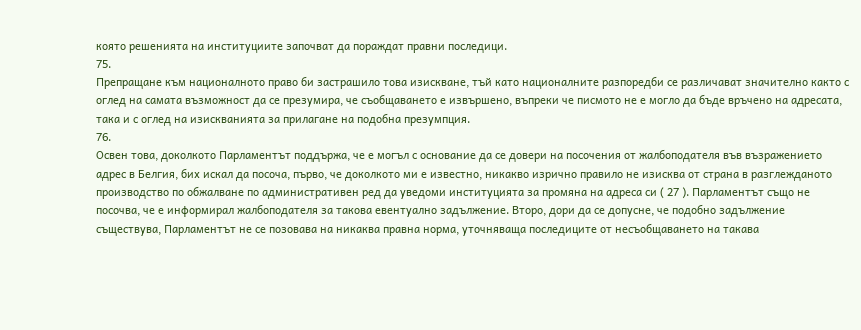която решенията на институциите започват да пораждат правни последици.
75.
Препращане към националното право би застрашило това изискване, тъй като националните разпоредби се различават значително както с оглед на самата възможност да се презумира, че съобщаването е извършено, въпреки че писмото не е могло да бъде връчено на адресата, така и с оглед на изискванията за прилагане на подобна презумпция.
76.
Освен това, доколкото Парламентът поддържа, че е могъл с основание да се довери на посочения от жалбоподателя във възражението адрес в Белгия, бих искал да посоча, първо, че доколкото ми е известно, никакво изрично правило не изисква от страна в разглежданото производство по обжалване по административен ред да уведоми институцията за промяна на адреса си ( 27 ). Парламентът също не посочва, че е информирал жалбоподателя за такова евентуално задължение. Второ, дори да се допусне, че подобно задължение съществува, Парламентът не се позовава на никаква правна норма, уточняваща последиците от несъобщаването на такава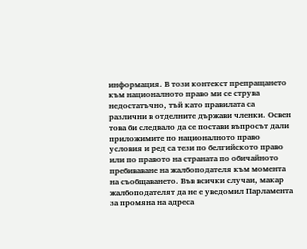информация. В този контекст препращането към националното право ми се струва недостатъчно, тъй като правилата са различни в отделните държави членки. Освен това би следвало да се постави въпросът дали приложимите по националното право условия и ред са тези по белгийското право или по правото на страната по обичайното пребиваване на жалбоподателя към момента на съобщаването. Във всички случаи, макар жалбоподателят да не е уведомил Парламента за промяна на адреса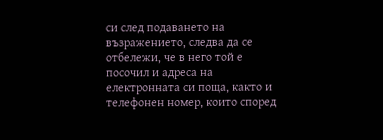си след подаването на възражението, следва да се отбележи, че в него той е посочил и адреса на електронната си поща, както и телефонен номер, които според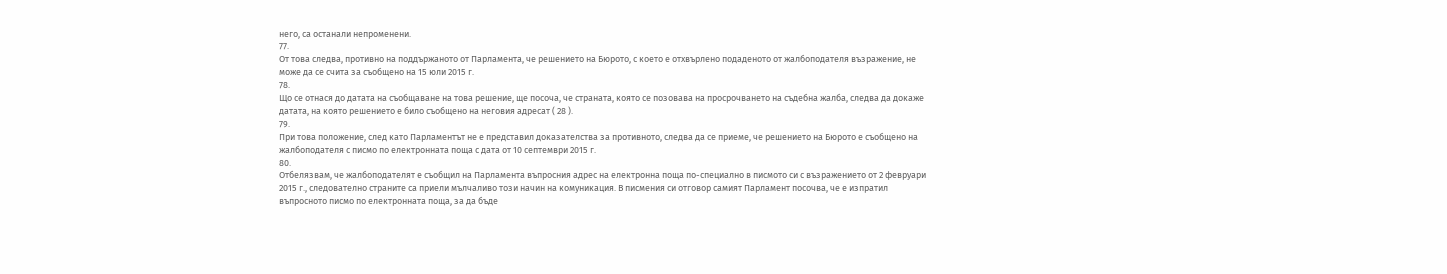него, са останали непроменени.
77.
От това следва, противно на поддържаното от Парламента, че решението на Бюрото, с което е отхвърлено подаденото от жалбоподателя възражение, не може да се счита за съобщено на 15 юли 2015 г.
78.
Що се отнася до датата на съобщаване на това решение, ще посоча, че страната, която се позовава на просрочването на съдебна жалба, следва да докаже датата, на която решението е било съобщено на неговия адресат ( 28 ).
79.
При това положение, след като Парламентът не е представил доказателства за противното, следва да се приеме, че решението на Бюрото е съобщено на жалбоподателя с писмо по електронната поща с дата от 10 септември 2015 г.
80.
Отбелязвам, че жалбоподателят е съобщил на Парламента въпросния адрес на електронна поща по-специално в писмото си с възражението от 2 февруари 2015 г., следователно страните са приели мълчаливо този начин на комуникация. В писмения си отговор самият Парламент посочва, че е изпратил въпросното писмо по електронната поща, за да бъде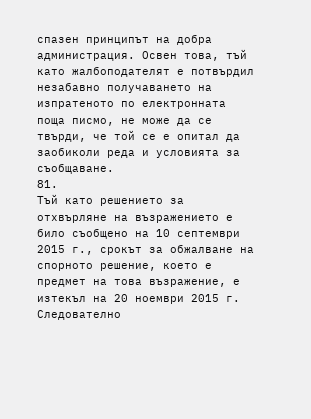спазен принципът на добра администрация. Освен това, тъй като жалбоподателят е потвърдил незабавно получаването на изпратеното по електронната поща писмо, не може да се твърди, че той се е опитал да заобиколи реда и условията за съобщаване.
81.
Тъй като решението за отхвърляне на възражението е било съобщено на 10 септември 2015 г., срокът за обжалване на спорното решение, което е предмет на това възражение, е изтекъл на 20 ноември 2015 г. Следователно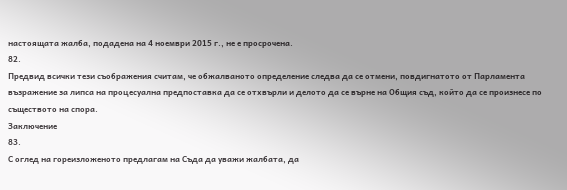настоящата жалба, подадена на 4 ноември 2015 г., не е просрочена.
82.
Предвид всички тези съображения считам, че обжалваното определение следва да се отмени, повдигнатото от Парламента възражение за липса на процесуална предпоставка да се отхвърли и делото да се върне на Общия съд, който да се произнесе по съществото на спора.
Заключение
83.
С оглед на гореизложеното предлагам на Съда да уважи жалбата, да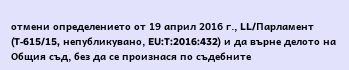отмени определението от 19 април 2016 г., LL/Парламент (T‑615/15, непубликувано, EU:T:2016:432) и да върне делото на Общия съд, без да се произнася по съдебните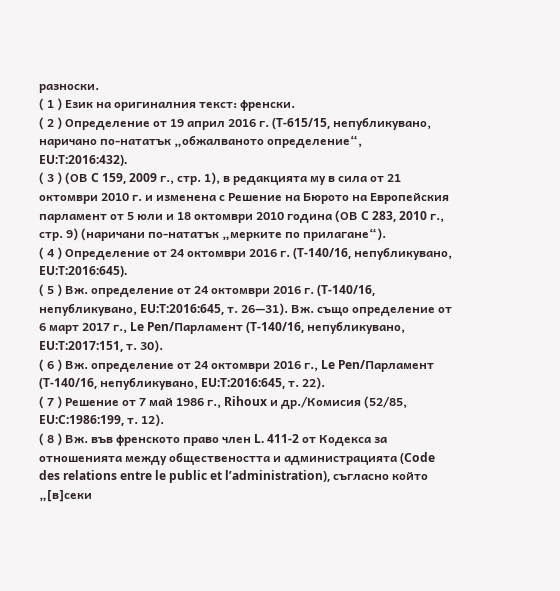разноски.
( 1 ) Език на оригиналния текст: френски.
( 2 ) Определение от 19 април 2016 г. (T‑615/15, непубликувано, наричано по-нататък „обжалваното определение“, EU:T:2016:432).
( 3 ) (ОВ C 159, 2009 г., стр. 1), в редакцията му в сила от 21 октомври 2010 г. и изменена с Решение на Бюрото на Европейския парламент от 5 юли и 18 октомври 2010 година (ОВ C 283, 2010 г., стр. 9) (наричани по-нататък „мерките по прилагане“).
( 4 ) Определение от 24 октомври 2016 г. (T‑140/16, непубликувано, EU:T:2016:645).
( 5 ) Вж. определение от 24 октомври 2016 г. (T‑140/16, непубликувано, EU:T:2016:645, т. 26—31). Вж. също определение от 6 март 2017 г., Le Pen/Парламент (T‑140/16, непубликувано, EU:T:2017:151, т. 30).
( 6 ) Вж. определение от 24 октомври 2016 г., Le Pen/Парламент (T‑140/16, непубликувано, EU:T:2016:645, т. 22).
( 7 ) Решение от 7 май 1986 г., Rihoux и др./Комисия (52/85, EU:C:1986:199, т. 12).
( 8 ) Вж. във френското право член L. 411‑2 от Кодекса за отношенията между обществеността и администрацията (Code des relations entre le public et l’administration), съгласно който „[в]секи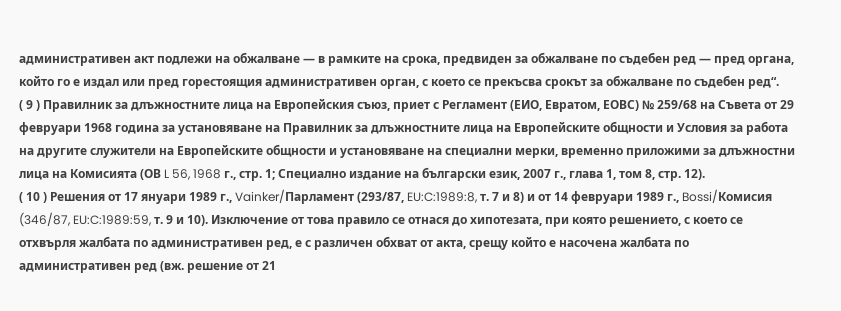административен акт подлежи на обжалване — в рамките на срока, предвиден за обжалване по съдебен ред — пред органа, който го е издал или пред горестоящия административен орган, с което се прекъсва срокът за обжалване по съдебен ред“.
( 9 ) Правилник за длъжностните лица на Европейския съюз, приет с Регламент (ЕИО, Евратом, ЕОВС) № 259/68 на Съвета от 29 февруари 1968 година за установяване на Правилник за длъжностните лица на Европейските общности и Условия за работа на другите служители на Европейските общности и установяване на специални мерки, временно приложими за длъжностни лица на Комисията (ОВ L 56, 1968 г., стр. 1; Специално издание на български език, 2007 г., глава 1, том 8, стр. 12).
( 10 ) Решения от 17 януари 1989 г., Vainker/Парламент (293/87, EU:C:1989:8, т. 7 и 8) и от 14 февруари 1989 г., Bossi/Комисия (346/87, EU:C:1989:59, т. 9 и 10). Изключение от това правило се отнася до хипотезата, при която решението, с което се отхвърля жалбата по административен ред, е с различен обхват от акта, срещу който е насочена жалбата по административен ред (вж. решение от 21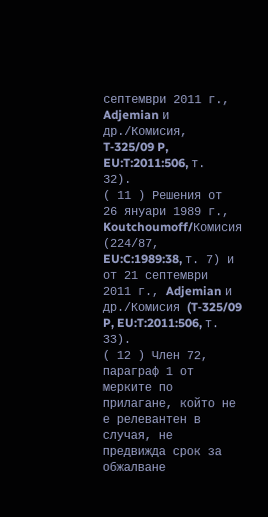септември 2011 г., Adjemian и др./Комисия, T‑325/09 P, EU:T:2011:506, т. 32).
( 11 ) Решения от 26 януари 1989 г., Koutchoumoff/Комисия (224/87, EU:C:1989:38, т. 7) и от 21 септември 2011 г., Adjemian и др./Комисия (T‑325/09 P, EU:T:2011:506, т. 33).
( 12 ) Член 72, параграф 1 от мерките по прилагане, който не е релевантен в случая, не предвижда срок за обжалване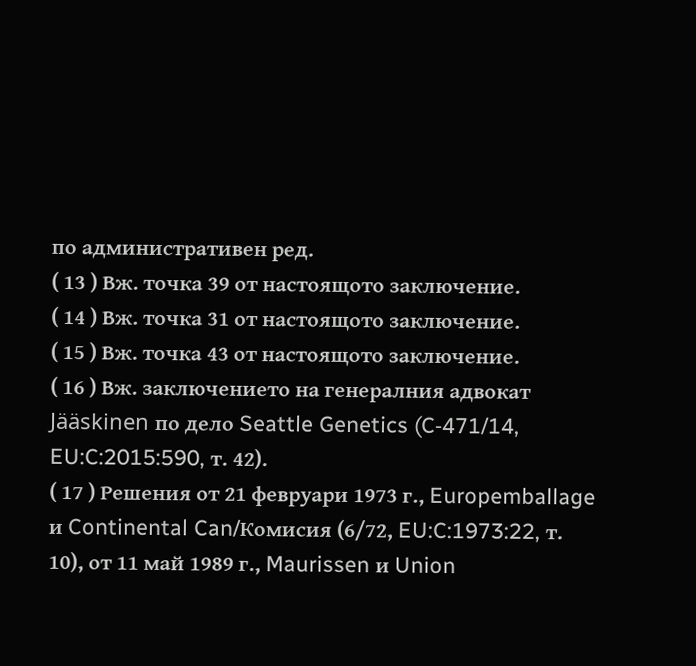по административен ред.
( 13 ) Вж. точка 39 от настоящото заключение.
( 14 ) Вж. точка 31 от настоящото заключение.
( 15 ) Вж. точка 43 от настоящото заключение.
( 16 ) Вж. заключението на генералния адвокат Jääskinen по дело Seattle Genetics (C‑471/14, EU:C:2015:590, т. 42).
( 17 ) Решения от 21 февруари 1973 г., Europemballage и Continental Can/Комисия (6/72, EU:C:1973:22, т. 10), от 11 май 1989 г., Maurissen и Union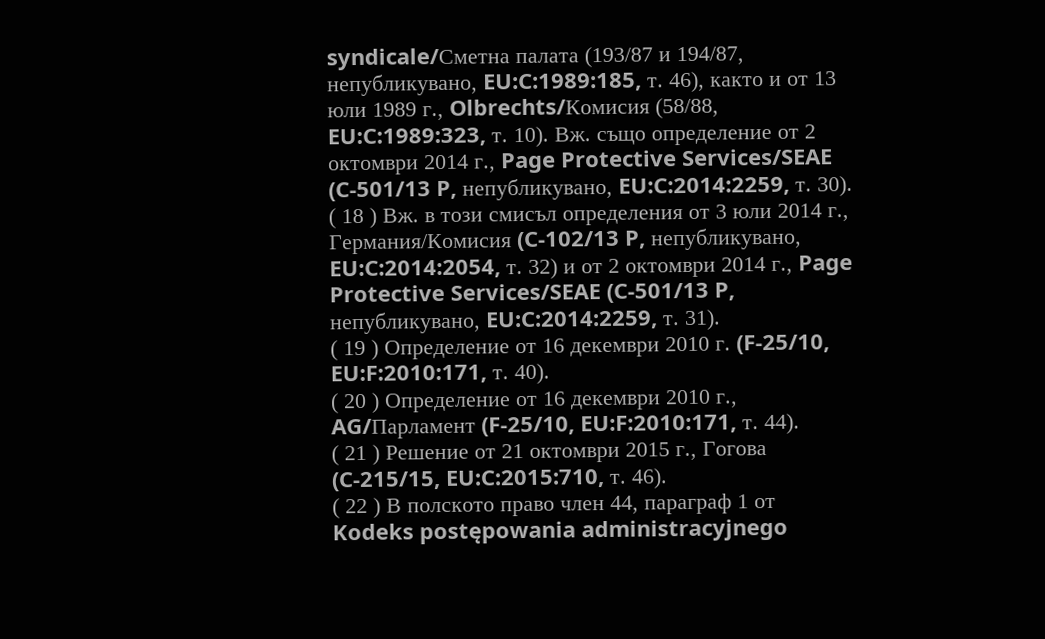syndicale/Сметна палата (193/87 и 194/87, непубликувано, EU:C:1989:185, т. 46), както и от 13 юли 1989 г., Olbrechts/Комисия (58/88, EU:C:1989:323, т. 10). Вж. също определение от 2 октомври 2014 г., Page Protective Services/SEAE (C‑501/13 P, непубликувано, EU:C:2014:2259, т. 30).
( 18 ) Вж. в този смисъл определения от 3 юли 2014 г., Германия/Комисия (C‑102/13 P, непубликувано, EU:C:2014:2054, т. 32) и от 2 октомври 2014 г., Page Protective Services/SEAE (C‑501/13 P, непубликувано, EU:C:2014:2259, т. 31).
( 19 ) Определение от 16 декември 2010 г. (F‑25/10, EU:F:2010:171, т. 40).
( 20 ) Определение от 16 декември 2010 г., AG/Парламент (F‑25/10, EU:F:2010:171, т. 44).
( 21 ) Решение от 21 октомври 2015 г., Гогова (C‑215/15, EU:C:2015:710, т. 46).
( 22 ) В полското право член 44, параграф 1 от Kodeks postępowania administracyjnego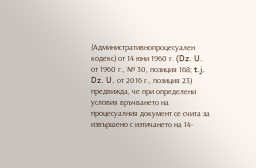(Административнопроцесуален кодекс) от 14 юни 1960 г. (Dz. U. от 1960 г., № 30, позиция 168; t.j. Dz. U. от 2016 г., позиция 23) предвижда, че при определени условия връчването на процесуалния документ се счита за извършено с изтичането на 14-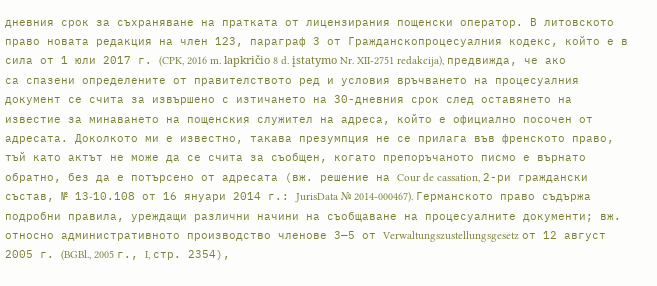дневния срок за съхраняване на пратката от лицензирания пощенски оператор. В литовското право новата редакция на член 123, параграф 3 от Гражданскопроцесуалния кодекс, който е в сила от 1 юли 2017 г. (CPK, 2016 m. lapkričio 8 d. įstatymo Nr. XII‑2751 redakcija), предвижда, че ако са спазени определените от правителството ред и условия връчването на процесуалния документ се счита за извършено с изтичането на 30-дневния срок след оставянето на известие за минаването на пощенския служител на адреса, който е официално посочен от адресата. Доколкото ми е известно, такава презумпция не се прилага във френското право, тъй като актът не може да се счита за съобщен, когато препоръчаното писмо е върнато обратно, без да е потърсено от адресата (вж. решение на Cour de cassation, 2-ри граждански състав, № 13‑10.108 от 16 януари 2014 г.: JurisData № 2014‑000467). Германското право съдържа подробни правила, уреждащи различни начини на съобщаване на процесуалните документи; вж. относно административното производство членове 3—5 от Verwaltungszustellungsgesetz от 12 август 2005 г. (BGBl., 2005 г., I, стр. 2354),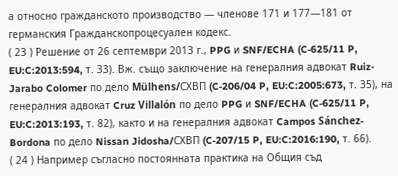а относно гражданското производство — членове 171 и 177—181 от германския Гражданскопроцесуален кодекс.
( 23 ) Решение от 26 септември 2013 г., PPG и SNF/ECHA (C‑625/11 P, EU:C:2013:594, т. 33). Вж. също заключение на генералния адвокат Ruiz-Jarabo Colomer по дело Mülhens/СХВП (C‑206/04 P, EU:C:2005:673, т. 35), на генералния адвокат Cruz Villalón по дело PPG и SNF/ECHA (C‑625/11 P, EU:C:2013:193, т. 82), както и на генералния адвокат Campos Sánchez-Bordona по дело Nissan Jidosha/СХВП (C‑207/15 P, EU:C:2016:190, т. 66).
( 24 ) Например съгласно постоянната практика на Общия съд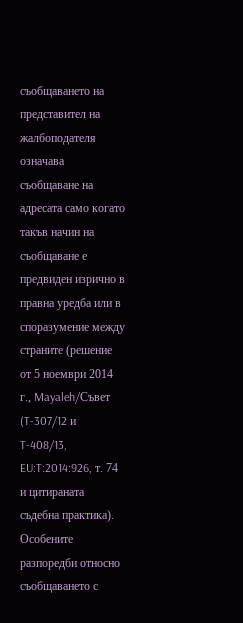съобщаването на представител на жалбоподателя означава съобщаване на адресата само когато такъв начин на съобщаване е предвиден изрично в правна уредба или в споразумение между страните (решение от 5 ноември 2014 г., Mayaleh/Съвет (T‑307/12 и T‑408/13, EU:T:2014:926, т. 74 и цитираната съдебна практика). Особените разпоредби относно съобщаването с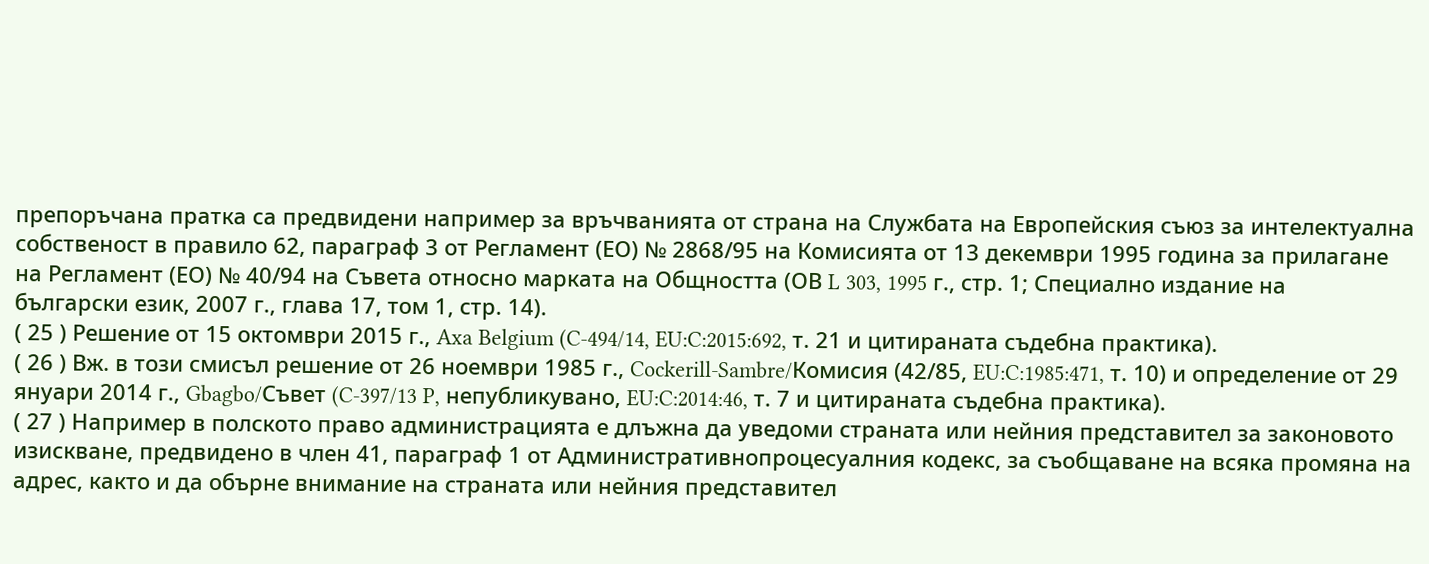препоръчана пратка са предвидени например за връчванията от страна на Службата на Европейския съюз за интелектуална собственост в правило 62, параграф 3 от Регламент (ЕО) № 2868/95 на Комисията от 13 декември 1995 година за прилагане на Регламент (ЕО) № 40/94 на Съвета относно марката на Общността (ОВ L 303, 1995 г., стр. 1; Специално издание на български език, 2007 г., глава 17, том 1, стр. 14).
( 25 ) Решение от 15 октомври 2015 г., Axa Belgium (C‑494/14, EU:C:2015:692, т. 21 и цитираната съдебна практика).
( 26 ) Вж. в този смисъл решение от 26 ноември 1985 г., Cockerill-Sambre/Комисия (42/85, EU:C:1985:471, т. 10) и определение от 29 януари 2014 г., Gbagbo/Съвет (C‑397/13 P, непубликувано, EU:C:2014:46, т. 7 и цитираната съдебна практика).
( 27 ) Например в полското право администрацията е длъжна да уведоми страната или нейния представител за законовото изискване, предвидено в член 41, параграф 1 от Административнопроцесуалния кодекс, за съобщаване на всяка промяна на адрес, както и да обърне внимание на страната или нейния представител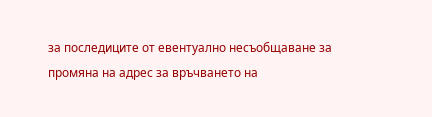за последиците от евентуално несъобщаване за промяна на адрес за връчването на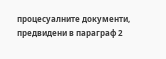процесуалните документи, предвидени в параграф 2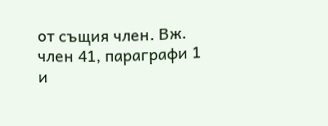от същия член. Вж. член 41, параграфи 1 и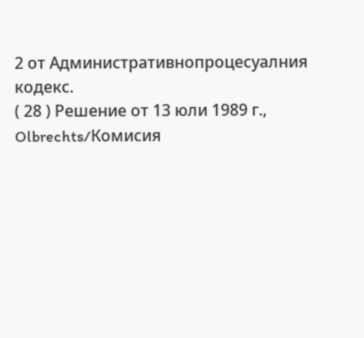2 от Административнопроцесуалния кодекс.
( 28 ) Решение от 13 юли 1989 г., Olbrechts/Комисия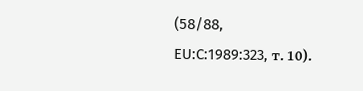(58/88, EU:C:1989:323, т. 10).